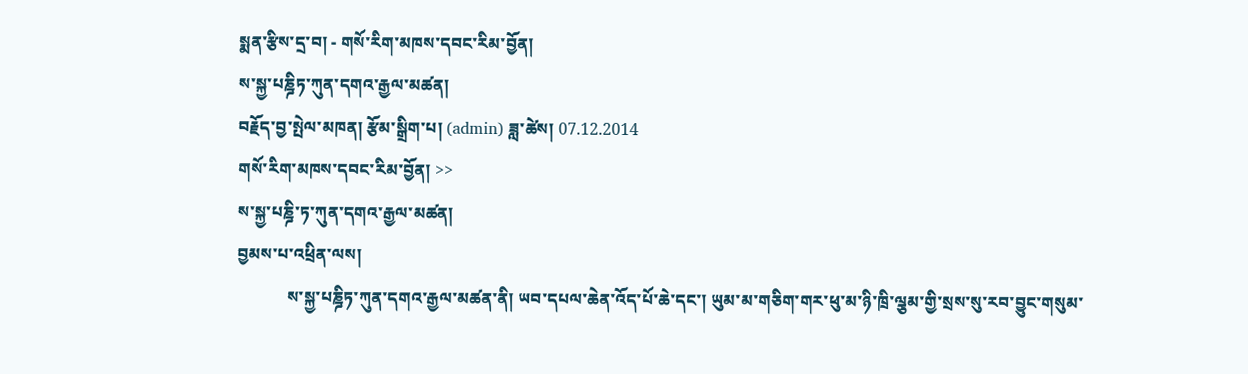སྨན་རྩིས་དྲ་བ། - གསོ་རིག་མཁས་དབང་རིམ་བྱོན།
ས་སྐྱ་པཎྜིཏ་ཀུན་དགའ་རྒྱལ་མཚན།
བརྗོད་བྱ་སྤེལ་མཁན། རྩོམ་སྒྲིག་པ། (admin) ཟླ་ཚེས། 07.12.2014
གསོ་རིག་མཁས་དབང་རིམ་བྱོན། >>
ས་སྐྱ་པཎྜི་ཏ་ཀུན་དགའ་རྒྱལ་མཚན།
བྱམས་པ་འཕྲིན་ལས།
            ས་སྐྱ་པཎྜིཏ་ཀུན་དགའ་རྒྱལ་མཚན་ནི། ཡབ་དཔལ་ཆེན་འོད་པོ་ཆེ་དང་། ཡུམ་མ་གཅིག་གར་ཕུ་མ་ཉི་ཁྲི་ལྕམ་གྱི་སྲས་སུ་རབ་བྱུང་གསུམ་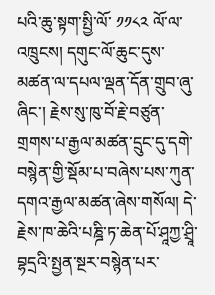པའི་ཆུ་སྟག་སྤྱི་ལོ་ ༡༡༨༢ ལོ་ལ་འཁྲུངས། དགུང་ལོ་ཆུང་དུས་མཚན་ལ་དཔལ་ལྡན་དོན་གྲུབ་ཞུ་ཞིང་། རྗེས་སུ་ཁུ་བོ་རྗེ་བཙུན་གྲགས་པ་རྒྱལ་མཚན་དྲུང་དུ་དགེ་བསྙེན་གྱི་སྡོམ་པ་བཞེས་པས་ཀུན་དགའ་རྒྱལ་མཚན་ཞེས་གསོལ། དེ་རྗེས་ཁ་ཆེའི་པཎྜི་ཏ་ཆེན་པོ་ཤཱཀྱ་ཤྲཱི་བྷདྲའི་སྤྱན་སྔར་བསྙེན་པར་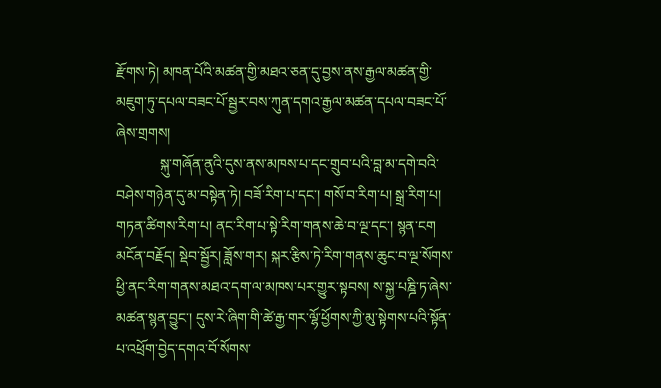རྫོགས་ཏེ། མཁན་པོའི་མཚན་གྱི་མཐའ་ཅན་དུ་བྱས་ནས་རྒྱལ་མཚན་གྱི་མཇུག་ཏུ་དཔལ་བཟང་པོ་སྦྱར་བས་ཀུན་དགའ་རྒྱལ་མཚན་དཔལ་བཟང་པོ་ཞེས་གྲགས།
            སྐུ་གཞོན་ནུའི་དུས་ནས་མཁས་པ་དང་གྲུབ་པའི་བླ་མ་དགེ་བའི་བཤེས་གཉེན་དུ་མ་བསྟེན་ཏེ། བཟོ་རིག་པ་དང་། གསོ་བ་རིག་པ། སྒྲ་རིག་པ། གཏན་ཚིགས་རིག་པ། ནང་རིག་པ་སྟེ་རིག་གནས་ཆེ་བ་ལྔ་དང་། སྙན་ངག མངོན་བརྗོད། སྡེབ་སྦྱོར། ཟློས་གར། སྐར་རྩིས་ཏེ་རིག་གནས་ཆུང་བ་ལྔ་སོགས་ཕྱི་ནང་རིག་གནས་མཐའ་དག་ལ་མཁས་པར་གྱུར་སྟབས། ས་སྐྱ་པཎྜི་ཏ་ཞེས་མཚན་སྙན་བྱུང་། དུས་རེ་ཞིག་གི་ཚེ་རྒྱ་གར་ལྷོ་ཕྱོགས་ཀྱི་མུ་སྟེགས་པའི་སྟོན་པ་འཕྲོག་བྱེད་དགའ་བོ་སོགས་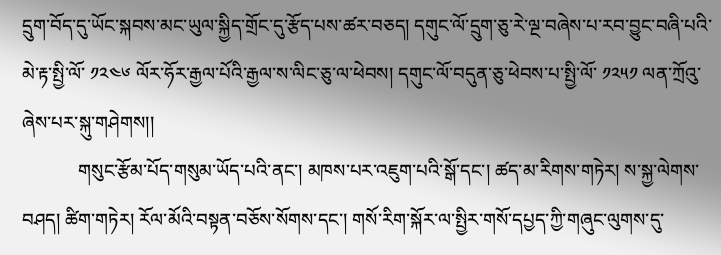དྲུག་བོད་དུ་ཡོང་སྐབས་མང་ཡུལ་སྐྱིད་གྲོང་དུ་རྩོད་པས་ཚར་བཅད། དགུང་ལོ་དྲུག་ཅུ་རེ་ལྔ་བཞེས་པ་རབ་བྱུང་བཞི་པའི་མེ་རྟ་སྤྱི་ལོ་ ༡༢༤༦ ལོར་ཧོར་རྒྱལ་པོའི་རྒྱལ་ས་ལིང་ཅུ་ལ་ཕེབས། དགུང་ལོ་བདུན་ཅུ་ཕེབས་པ་སྤྱི་ལོ་ ༡༢༥༡ ལན་ཀྲོའུ་ཞེས་པར་སྐུ་གཤེགས།།
            གསུང་རྩོམ་པོད་གསུམ་ཡོད་པའི་ནང་། མཁས་པར་འཇུག་པའི་སྒོ་དང་། ཚད་མ་རིགས་གཏེར། ས་སྐྱ་ལེགས་བཤད། ཚིག་གཏེར། རོལ་མོའི་བསྟན་བཅོས་སོགས་དང་། གསོ་རིག་སྐོར་ལ་སྤྱིར་གསོ་དཔྱད་ཀྱི་གཞུང་ལུགས་དུ་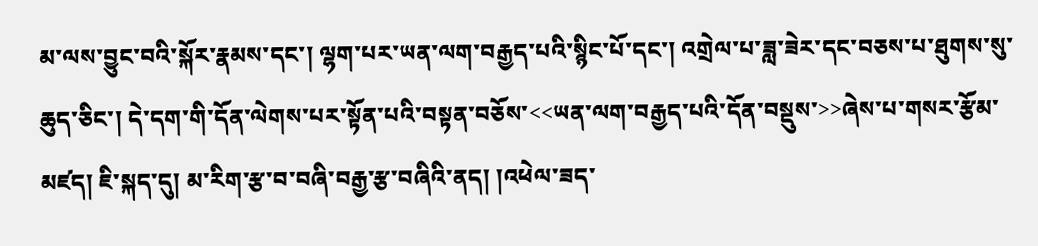མ་ལས་བྱུང་བའི་སྐོར་རྣམས་དང་། ལྷག་པར་ཡན་ལག་བརྒྱད་པའི་སྙིང་པོ་དང་། འགྲེལ་པ་ཟླ་ཟེར་དང་བཅས་པ་ཐུགས་སུ་ཆུད་ཅིང་། དེ་དག་གི་དོན་ལེགས་པར་སྟོན་པའི་བསྟན་བཅོས་<<ཡན་ལག་བརྒྱད་པའི་དོན་བསྡུས་>>ཞེས་པ་གསར་རྩོམ་མཛད། ཇི་སྐད་དུ། མ་རིག་རྩ་བ་བཞི་བརྒྱ་རྩ་བཞིའི་ནད། །འཕེལ་ཟད་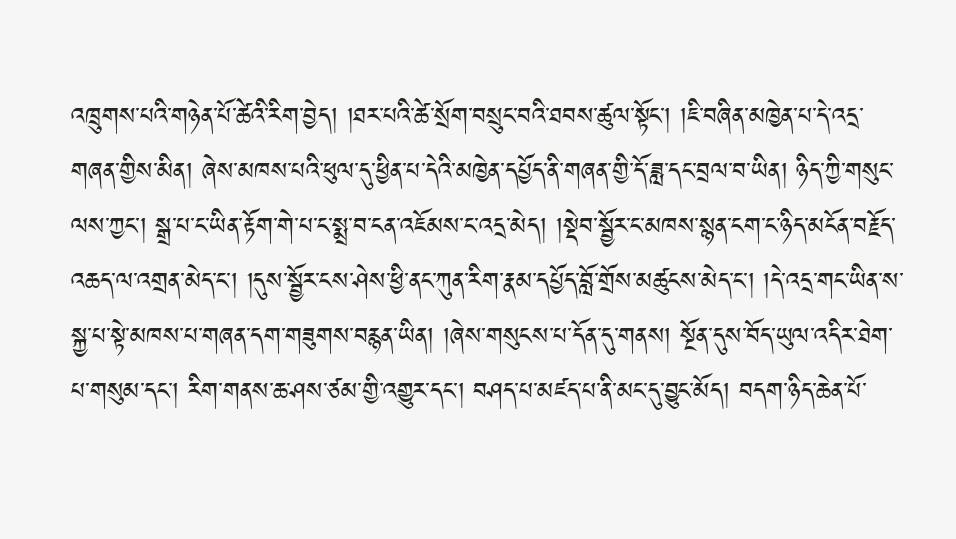འཁྲུགས་པའི་གཉེན་པོ་ཚེའི་རིག་བྱེད། །ཐར་པའི་ཚེ་སྲོག་བསྲུང་བའི་ཐབས་ཚུལ་སྟོང་། །ཇི་བཞིན་མཁྱེན་པ་དེ་འདྲ་གཞན་གྱིས་མིན། ཞེས་མཁས་པའི་ཕུལ་དུ་ཕྱིན་པ་དེའི་མཁྱེན་དཔྱོད་ནི་གཞན་གྱི་དོ་ཟླ་དང་བྲལ་བ་ཡིན། ཉིད་ཀྱི་གསུང་ལས་ཀྱང་། སྒྲ་པ་ང་ཡིན་རྟོག་གེ་པ་ང་སྨྲ་བ་ངན་འཇོམས་ང་འདྲ་མེད། །སྡེབ་སྦྱོར་ང་མཁས་སྙན་ངག་ང་ཉིད་མངོན་བརྗོད་འཆད་ལ་འགྲན་མེད་ང་། །དུས་སྦྱོར་ངས་ཤེས་ཕྱི་ནང་ཀུན་རིག་རྣམ་དཔྱོད་བློ་གྲོས་མཚུངས་མེད་ང་། །དེ་འདྲ་གང་ཡིན་ས་སྐྱ་པ་སྟེ་མཁས་པ་གཞན་དག་གཟུགས་བརྙན་ཡིན། །ཞེས་གསུངས་པ་དོན་དུ་གནས། སྔོན་དུས་བོད་ཡུལ་འདིར་ཐེག་པ་གསུམ་དང་། རིག་གནས་ཆ་ཤས་ཙམ་གྱི་འགྱུར་དང་། བཤད་པ་མཛད་པ་ནི་མང་དུ་བྱུང་མོད། བདག་ཉིད་ཆེན་པོ་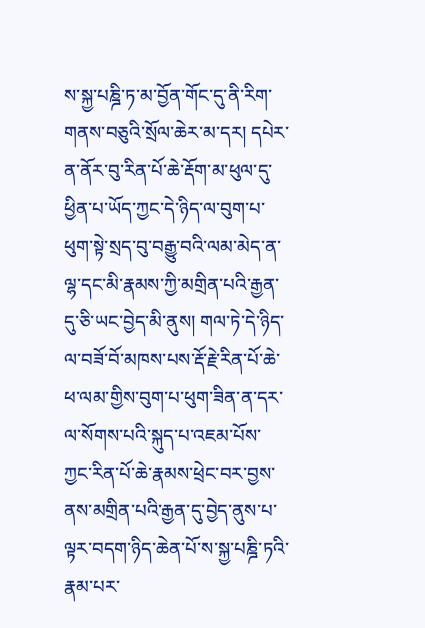ས་སྐྱ་པཎྜི་ཏ་མ་བྱོན་གོང་དུ་ནི་རིག་གནས་བཅུའི་སྲོལ་ཆེར་མ་དར། དཔེར་ན་ནོར་བུ་རིན་པོ་ཆེ་རྡོག་མ་ཕུལ་དུ་ཕྱིན་པ་ཡོད་ཀྱང་དེ་ཉིད་ལ་བུག་པ་ཕུག་སྟེ་སྲད་བུ་བརྒྱུ་བའི་ལམ་མེད་ན་ལྷ་དང་མི་རྣམས་ཀྱི་མགྲིན་པའི་རྒྱན་དུ་ཅི་ཡང་བྱེད་མི་ནུས། གལ་ཏེ་དེ་ཉིད་ལ་བཟོ་བོ་མཁས་པས་རྡོ་རྗེ་རིན་པོ་ཆེ་ཕ་ལམ་གྱིས་བུག་པ་ཕུག་ཟིན་ན་དར་ལ་སོགས་པའི་སྐུད་པ་འཇམ་པོས་ཀྱང་རིན་པོ་ཆེ་རྣམས་ཕྲེང་བར་བྱས་ནས་མགྲིན་པའི་རྒྱན་དུ་བྱེད་ནུས་པ་ལྟར་བདག་ཉིད་ཆེན་པོ་ས་སྐྱ་པཎྜི་ཏའི་རྣམ་པར་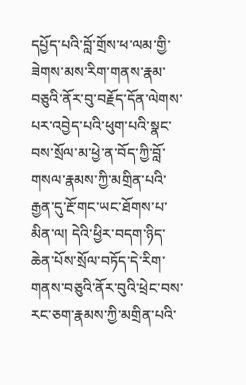དཔྱོད་པའི་བློ་གྲོས་ཕ་ལམ་གྱི་ཟེགས་མས་རིག་གནས་རྣམ་བཅུའི་ནོར་བུ་བརྗོད་དོན་ལེགས་པར་འབྱེད་པའི་ཕུག་པའི་སྣང་བས་སྲོལ་མ་ཕྱེ་ན་བོད་ཀྱི་བློ་གསལ་རྣམས་ཀྱི་མགྲིན་པའི་རྒྱན་དུ་རྔོ་གང་ཡང་ཐོགས་པ་མིན་ལ། དེའི་ཕྱིར་བདག་ཉིད་ཆེན་པོས་སྲོལ་བཏོད་དེ་རིག་གནས་བཅུའི་ནོར་བུའི་ཕྲེང་བས་རང་ཅག་རྣམས་ཀྱི་མགྲིན་པའི་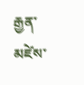རྒྱན་མཛེས་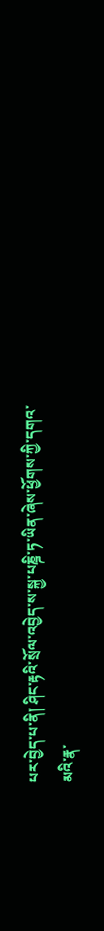པར་བྱེད་པ་ནི། ཤིང་རྟའི་སྲོལ་འབྱེད་ས་སྐྱ་པཎྜི་ཏ་ཡིན་ཞེས་ཕྱོགས་ཀྱི་དགའ་མའི་རྣ་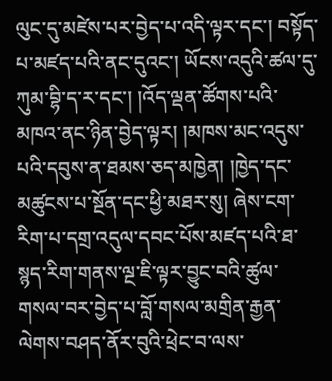ལུང་དུ་མཛེས་པར་བྱེད་པ་འདི་ལྟར་དང་། བསྟོད་པ་མཛད་པའི་ནང་དུའང་། ཡོངས་འདུའི་ཚལ་དུ་ཀུམ་བྷི་ད་ར་དང་། །འོད་ལྡན་ཚོགས་པའི་མཁའ་ནང་ཉིན་བྱེད་ལྟར། །མཁས་མང་འདུས་པའི་དབུས་ན་ཐམས་ཅད་མཁྱེན། །ཁྱེད་དང་མཚུངས་པ་སྔོན་དང་ཕྱི་མཐར་སུ། ཞེས་ངག་རིག་པ་དགྲ་འདུལ་དབང་པོས་མཛད་པའི་ཐ་སྙད་རིག་གནས་ལྔ་ཇི་ལྟར་བྱུང་བའི་ཚུལ་གསལ་བར་བྱེད་པ་བློ་གསལ་མགྲིན་རྒྱན་ལེགས་བཤད་ནོར་བུའི་ཕྲེང་བ་ལས་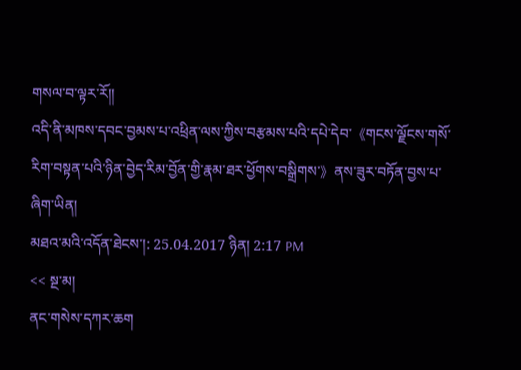གསལ་བ་ལྟར་རོ།།
འདི་ནི་མཁས་དབང་བྱམས་པ་འཕྲིན་ལས་ཀྱིས་བརྩམས་པའི་དཔེ་དེབ་《གངས་ལྗོངས་གསོ་རིག་བསྟན་པའི་ཉིན་བྱེད་རིམ་བྱོན་གྱི་རྣམ་ཐར་ཕྱོགས་བསྒྲིགས་》ནས་ཟུར་བཏོན་བྱས་པ་ཞིག་ཡིན།
མཐའ་མའི་འདོན་ཐེངས་།: 25.04.2017 ཉིན། 2:17 PM
<< སྔ་མ།
ནང་གསེས་དཀར་ཆག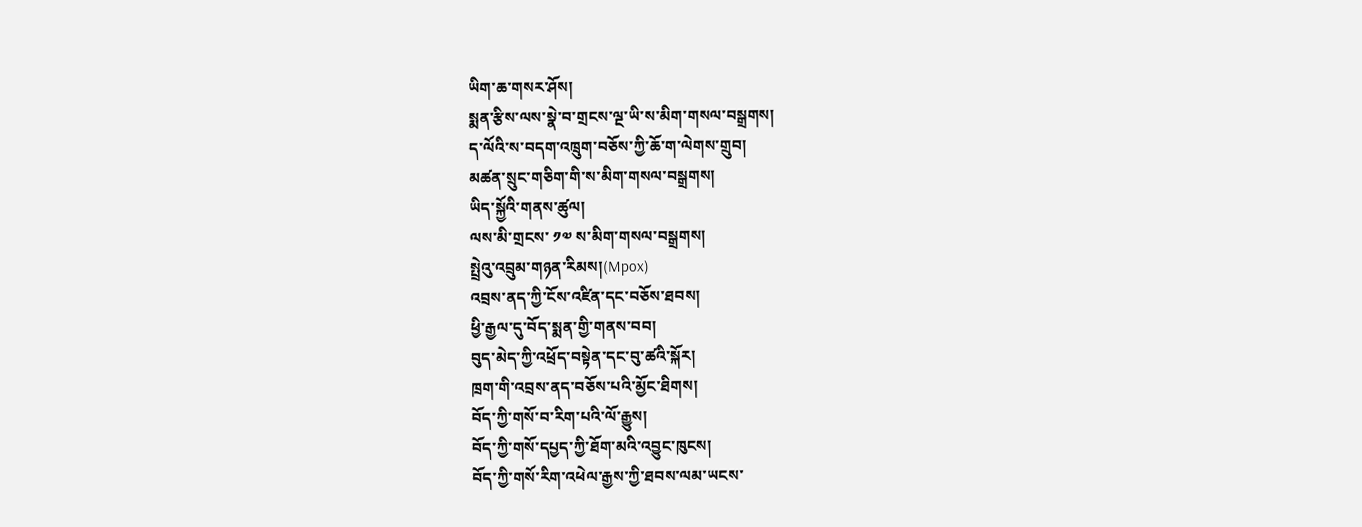ཡིག་ཆ་གསར་ཤོས།
སྨན་རྩིས་ལས་སྣེ་བ་གྲངས་ལྔ་ཡི་ས་མིག་གསལ་བསྒྲགས།
ད་ལོའི་ས་བདག་འཁྲུག་བཅོས་ཀྱི་ཆོ་ག་ལེགས་གྲུབ།
མཚན་སྲུང་གཅིག་གི་ས་མིག་གསལ་བསྒྲགས།
ཡིད་སྐྱོའི་གནས་ཚུལ།
ལས་མི་གྲངས་ ༡༧ ས་མིག་གསལ་བསྒྲགས།
སྤྲེའུ་འབྲུམ་གཉན་རིམས།(Mpox)
འབྲས་ནད་ཀྱི་ངོས་འཛིན་དང་བཅོས་ཐབས།
ཕྱི་རྒྱལ་དུ་བོད་སྨན་གྱི་གནས་བབ།
བུད་མེད་ཀྱི་འཕྲོད་བསྟེན་དང་བུ་ཚའི་སྐོར།
ཁྲག་གི་འབྲས་ནད་བཅོས་པའི་མྱོང་ཐིགས།
བོད་ཀྱི་གསོ་བ་རིག་པའི་ལོ་རྒྱུས།
བོད་ཀྱི་གསོ་དཔྱད་ཀྱི་ཐོག་མའི་འབྱུང་ཁུངས།
བོད་ཀྱི་གསོ་རིག་འཕེལ་རྒྱས་ཀྱི་ཐབས་ལམ་ཡངས་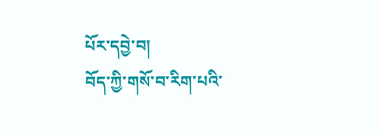པོར་དབྱེ་བ།
བོད་ཀྱི་གསོ་བ་རིག་པའི་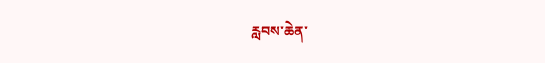རླབས་ཆེན་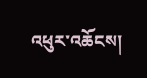འཕུར་འཆོངས།